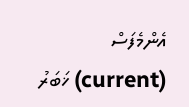އެންމެފަސް (current) ޚަބަރު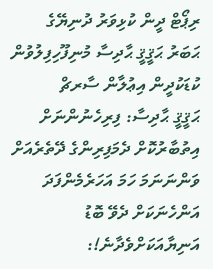ރިޕޯޓް ދީން ކުޅިވަރު ދުނިޔޭގެ ޙަބަރު ޙަޤީޤީ ޙާދިސާ މުނިފޫހިފިލުވުން ކުޑަކުދީން އިޢުލާން ސާރޗް
ޙަޤީޤީ ޙާދިސާ: ފިރިހެނުންނަށް އިތުބާރުކޮށް ދެމަފިރިންގެ ދޭތެރެއަށް ވަންނަނަމަ ހަމަ އަހަރެމެންފަދަ އަންހެނަކަށް ދެވޭ ބޮޑު އަނިޔާއަކަށްވެދާނެ!: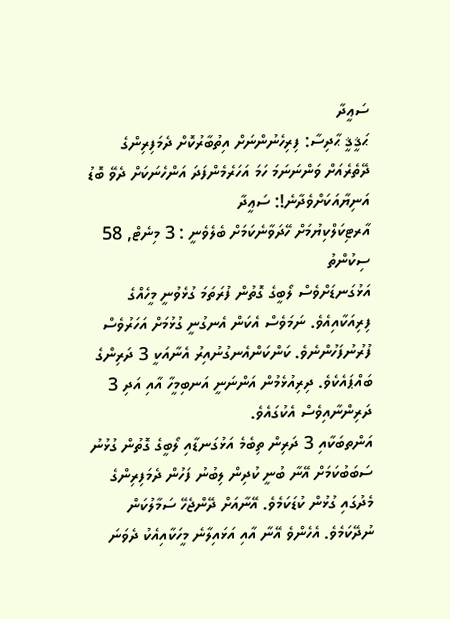ސަޢީދާ
ޙަޤީޤީ ޙާދިސާ: ފިރިހެނުންނަށް އިތުބާރުކޮށް ދެމަފިރިންގެ ދޭތެރެއަށް ވަންނަނަމަ ހަމަ އަހަރެމެންފަދަ އަންހެނަކަށް ދެވޭ ބޮޑު އަނިޔާއަކަށްވެދާނެ!: ސަޢީދާ
އާރޓިކަލްކިޔުމަށް ހޭދަވާނެކަމަށް ބެލެވެނީ : 3 މިނެޓް, 58 ސިކުންތު
އަޅުގަނޑަށްވެސް ލޯބީގެ ގޮތުން ފުރަތަމަ ގުޅެވުނީ މީހެއްގެ ފިރިއަކާއިއެވެ. ނަމަވެސް އެކަން އެނގުނީ ގުޅުމަށް އަހަރުވެސް ފުރުނުފަހުންނެވެ. ކަންކަންއެނގުނުއިރު އެނާއަކީ 3 ދަރިންގެ ބައްޕައެކެވެ. ދިރިއުޅެމުން އަންނަނީ އަނބިމީހާ އާއި އަދި 3 ދަރިންނާއިވެސް އެކުގައެވެ.
އަންތބަކާއި 3 ދަރިން ތިބެމެ އަޅުގަނޑާއި ލޯބީގެ ގޮތުން ގުޅުނު ސަބަބުކަމަށް އޭނާ ބުނީ ކުދިން ލިބުނު ފަހުން ދެމަފިރިންގެ މެދުގައި ގުޅުން ކުޑަކަމެވެ. އޭނާއަށް ދޭންޖެހޭ ސަމާލުކަން ނުދޭކަމެވެ. އެހެންވެ އޭނާ އާއި އަޅައިލާނެ މީހަކާއިއެކު ދެވަނަ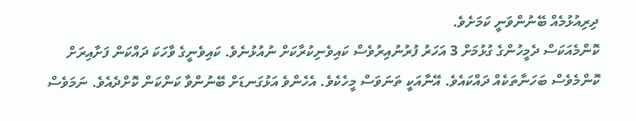ދިރިއުޅުމެއް ބޭނުންވަނީ ކަމަށެވެ.
ކޮންމެއަކަސް ދެމީހުންގެ ގުޅުމަށް 3 އަހަރު ފުރުނުއިރުވެސް ކައިވެނިކުރާކަށް ނުއުޅުނެވެ. ކައިވެނީގެ ވާހަކަ ދައްކަން ފަށާއިރަށް ކޮންމެވެސް ބަހަނާތަކެއް ދައްކައެވެ. އޭނާއަކީ ތަނަވަސް މީހެކެވެ. އެހެންވެ އަޅުގަނޑަށް ބޭނުންވާ ކަންކަން ކޮށްދެއެވެ. ނަމަވެސް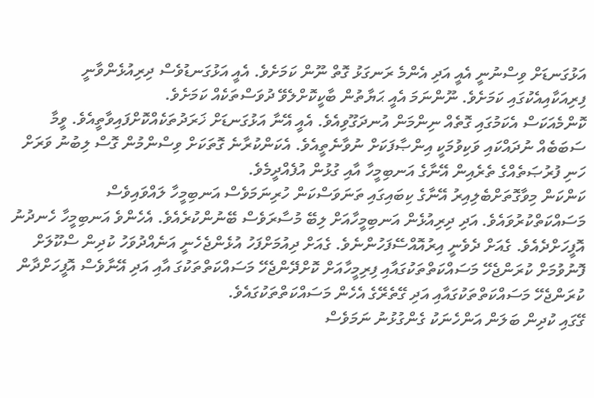އަޅުގަނޑަށް ވިސްނުނީ އެއީ އަދި އެންމެ ރަނގަޅު ގޮތް ނޫން ކަމަށެވެ. އެއީ އަޅުގަނޑުވެސް ދިރިއުޅެންވާނީ ފިރިއަކާއިއެކުގައި ކަމަށެވެ. ނޫންނަމަ އެއީ ޙަޔާތުން ބާކީކޮށްލެވޭ ދުވަސްތަކެއް ކަމަށެވެ.
ކޮންމެއަކަސް އެކަމުގައި ގޮތެއް ނިންމަން އުނދަގޫވިއެވެ. އެއީ އޭނާ އަޅުގަނޑަށް ޚަރަދުތަކެއްކޮށްފައިވާތީއެވެ. ވީމާ ސަބަބެއް ނުދައްކައި ވަކިވުމަކީ އިންޞާފަކަށް ނުވާނެތީއެވެ. އެކަންކުރާނެ ގޮތަކަށް ވިސްންމުން ގޮސް ލިބުނު ވަރަށް ހަނި ފުރުޞަތެއްގެ ތެރެއިން އޭނާގެ އަނބިމީހާ އާއި ގުޅުން އުފެއްދީމެވެ.
ކަންކަން މިވާގޮތަށްބެލިއިރު އޭނާގެ ކިބައިގައި ތަނަވަސްކަން ހުރިނަމަވެސް އަނބިމީހާ ލައްވައިވެސް މަސައްކަތްކުރުވައެވެ. އަދި ދިރިއުޅެން އަނބިމީހާއަށް ލިބޭ މުސާރަވެސް ބޭނުންކުރެއެވެ. އެހެންވެ އަނބިމީހާ ހެނދުނު އޮފީހަށްދެއެވެ. ގެއަށް ދެވެނީ އިރުއޮއްސޭފަހުންނެވެ. ގެއަށް ދިއުމަށްފަހު އުޅެންޖެހެނީ އަނެއްދުވަހު ކުދިން ސްކޫލަށް ފޮނުވުމަށް ކުރަންޖެހޭ މަސައްކަތްތަކުގައާއި ފިރިމީހާއަށް ކޮށްދޭންޖެހޭ މަސައްކަތްތަކުގަ އާއި އަދި އޭނާވެސް އޮފީހަށްދާން ކުރަންޖެހޭ މަސައްކަތްތަކުގައާއި އަދި ގޭތެރޭގެ އެހެން މަސައްކަތްތަކުގައެވެ.
ގޭގައި ކުދިން ބަލަން އަންހެނަކު ގެންގުޅުނު ނަމަވެސް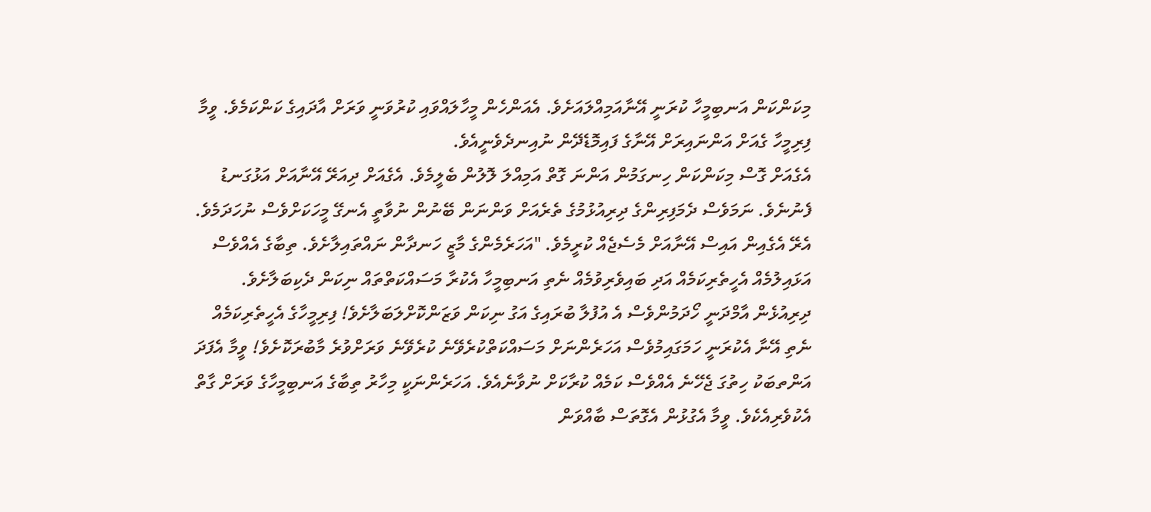މިކަންކަން އަނބިމީހާ ކުރަނީ އޭނާއަމިއްލައަށެވެ. އެއަންހެން މީހާލައްވައި ކުރުވަނީ ވަރަށް އާދައިގެ ކަންކަމެވެ. ވީމާ ފިރިމީހާ ގެއަށް އަންނައިރަށް އޭނާގެ ފައިމޮޑެދޭން ނުއިނދެވެނީއެވެ.
އެގެއަށް ގޮސް މިކަންކަން ހިނގަމުން އަންނަ ގޮތް އަމިއްލަ ލޮލުން ބެލީމެވެ. އެގެއަށް ދިއަރޭ އޭނާއަށް އަޅުގަނޑު ފެނުނެވެ. ނަމަވެސް ދެމަފިރިންގެ ދިރިއުޅުމުގެ ތެރެއަށް ވަންނަން ބޭނުން ނުވާތީ އެނގޭ މީހަކަށްވެސް ނުހަދަމެވެ.
އެރޭ އެގެއިން އައިސް އޭނާއަށް މެސެޖެއް ކުރީމެވެ. "އަހަރެމެންގެ މާޒީ ހަނދާން ނައްތައިލާށެވެ. ތިބާގެ އެއްވެސް އަޅައިލުމެއް އެހީތެރިކަމެއް އަދި ބައިވެރިވުމެއް ނެތި އަނބިމީހާ އެކުރާ މަސައްކަތްތައް ނިކަން ދެކިބަލާށެވެ. ދިރިއުޅެން އާމްދަނީ ހޯދަމުންވެސް އެ އުފުލާ ބުރައިގެ އަގު ނިކަން ވަޒަންކޮށްލަބަލާށެވެ! ފިރިމީހާގެ އެހީތެރިކަމެއް ނެތި އޭނާ އެކުރަނީ ހަމަގައިމުވެސް އަހަރެންނަށް މަސައްކަތްކުރެވޭނެ ކުރެވޭނެ ވަރަށްވުރެ މާބުރަކޮށެވެ! ވީމާ އެފަދަ އަންތބަކު ހިތުގަ ޖެހޭނެ އެއްވެސް ކަމެއް ކުރާކަށް ނުވާނެއެވެ. އަހަރެންނަކީ މިހާރު ތިބާގެ އަނބިމީހާގެ ވަރަށް ގާތް އެކުވެރިއެކެވެ. ވީމާ އެގުޅުން އެގޮތަސް ބާއްވަން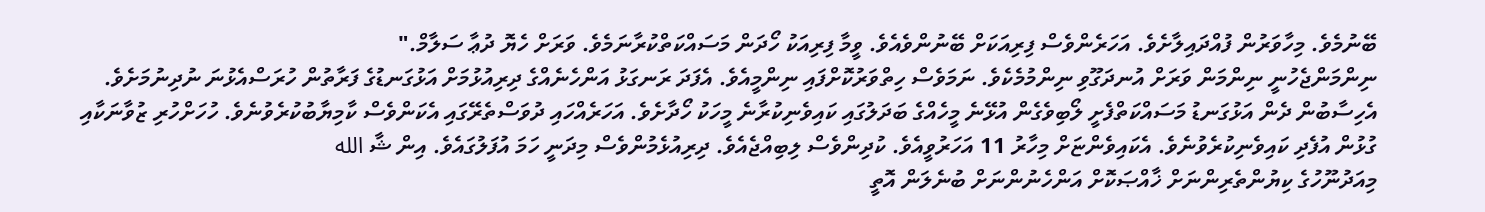ބޭނުމެވެ. މިހާވަރުން ފުއްދައިލާށެވެ. އަހަރެންވެސް ފިރިއަކަށް ބޭނުންވެއެވެ. ވީމާ ފިރިއަކު ހޯދަން މަސައްކަތްކުރާނަމެވެ. ވަރަށް ހެޔޮ ދުޢާ ސަލާމް."
ނިންމަންޖެހުނީ ނިންމަން ވަރަށް އުނދަގޫވި ނިންމުމެކެވެ. ނަމަވެސް ހިތްވަރުކޮށްފައި ނިންމީއެވެ. އެފަދަ ރަނގަޅު އަންހެނެއްގެ ދިރިއުޅުމަށް އަޅުގަނޑުގެ ފަރާތުން ހުރަސްއެޅުނަ ނުދިނުމަށެވެ. އެހިސާބުން ދެން އަޅުގަނޑު މަސައްކަތްފެށީ ލޯބިވެގެން އުޅޭނެ މީހެއްގެ ބަދަލުގައި ކައިވެނިކުރާނެ މީހަކު ހޯދާށެވެ. އަހަރެއްހައި ދުވަސްތެރޭގައި އެކަންވެސް ކާމިޔާބުކުރެވުނެވެ. ހުހަށްހުރި ޒުވާނަކާއި ގުޅުން އުފެދި ކައިވެނިކުރެވުނެވެ. އެކައިވެންޏަށް މިހާރު 11 އަހަރުވީއެވެ. ކުދިންވެސް ލިބިއްޖެއެވެ. ދިރިއުޅެމުންވެސް މިދަނީ ހަމަ އުފަލުގައެވެ. އިން ޝާ الله
މިއަދުނޫހުގެ ކިޔުންތެރިންނަށް ޚާއްޞަކޮށް އަންހެނުންނަށް ބުނެލަން އޮތީ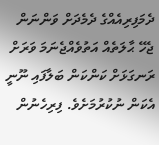ދެމަފިރިއެއްގެ ދެމެދަށް ވަންނަން ޖެހޭ ޙާލަތެއް އަތުވެއްޖެނަމަ ވަރަށް ރަނގަޅަށް ކަންކަން ބަލާފައި ނޫނީ އެކަން ނުކުރުމަށެވެ. ފިރިހެނުން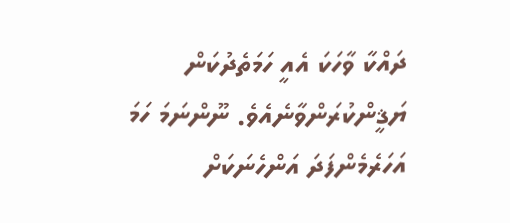ދައްކާ ވާހަކަ އެއީ ހަމަތެދުކަން ޔަޤީންކުރަންވާނެއެވެ. ނޫންނަމަ ހަމަ އަހަރެމެންފަދަ އަންހެނަކަށް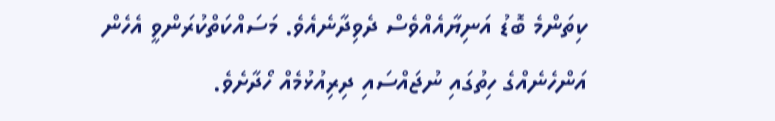ކިތަންމެ ބޮޑު އަނިޔާއެއްވެސް ދެވިދާނެއެވެ. މަސައްކަތްކުރަންވީ އެހެން އަންހެނެއްގެ ހިތުގައި ނުޖައްސައި ދިރިއުޅުމެއް ހޯދާށެވެ.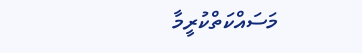މަސައްކަތްކުރީމާ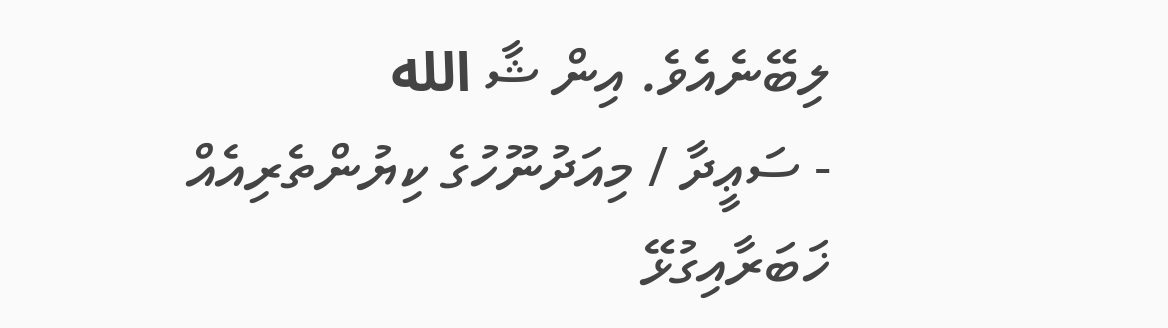ލިބޭނެއެވެ. އިން ޝާ الله
- ސަޢީދާ / މިއަދުނޫހުގެ ކިޔުންތެރިއެއް
ޚަބަރާއިގުޅޭ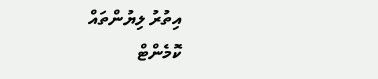އިތުރު ލިޔުންތައް
ކޮމެންޓް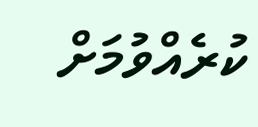ކުރެއްވުމަށް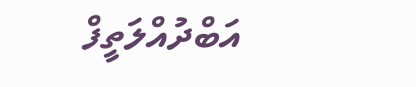އަބްދުއްލަތީފް